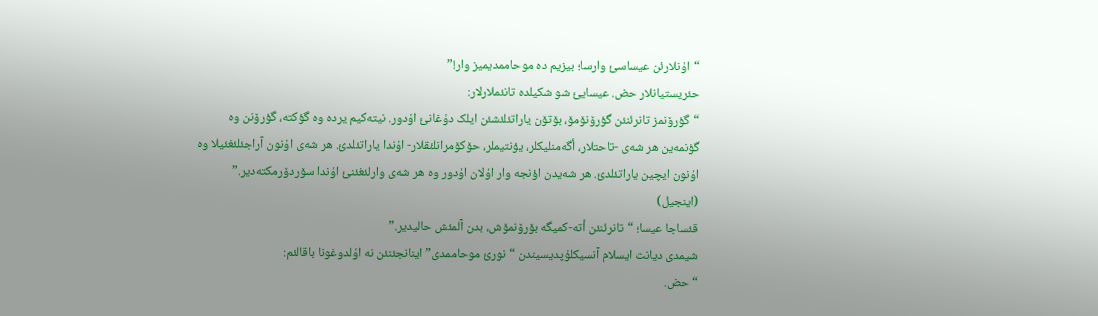“اۇنلارئن عیساسئ وارسا؛ بیزیم دە موحاممدیمیز وار!”
حئریستیانلار حض. عیسایئ شو شکیلدە تانئملارلار:
“گؤرۆنمز تانرئنئن گؤرۆنۆمۆ، بۆتۆن یاراتئلئشئن ایلک دۇغانئ اۇدور. نیتەکیم یردە وە گؤکتە، گؤرۆنن وە گؤنمەین هر شەی -تاحتلار، أگەمنلیکلر، یؤنتیملر، حۆکۆمرانلئقلار- اۇندا یاراتئلدئ. هر شەی اۇنون آراجئلئغئیلا وە اۇنون ایچین یاراتئلدئ. هر شەیدن اؤنجە وار اۇلان اۇدور وە هر شەی وارلئغئنئ اۇندا سۆردۆرمکتەدیر.” (اینجیل)
قئساجا عیسا؛ “تانرئنئن أتە-کمیگە بۆرۆنمۆش، بدن آلمئش حالیدیر.”
شیمدی دیانت ایسلام آنسیکلۇپدیسیندن “نورئ موحاممدی” اینانجئنئن نە اۇلدوغونا باقالئم:
“حض.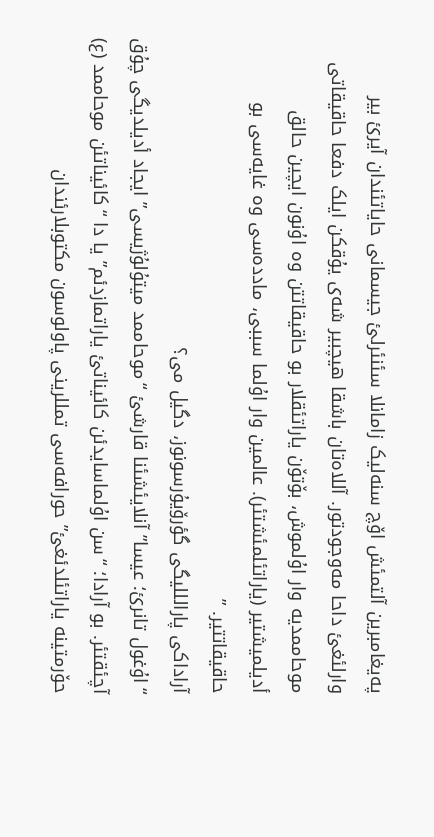پەیغامبرین آلتمئش اۆچ سنەلیک زامانلا سئنئرلئ جیسمانی حایاتئندان آیرئ بیر وارلئغئ داحا مەوجودتور. آللاەتان باشقا هیچبیر شەی یۇقکن ایلک دفعا حاقیقاتی موحاممدیە وار اۇلموش، بۆتۆن یاراتئقلار بو حاقیقاتتن وە اۇنون ایچین حالق أدیلمیشتیر (یاراتئلمئشتئر). عالمین وار اۇلما سببی، ماددەسی وە غایەسی بو حاقیقاتتیر. ”
آراداکی پارالللیگی گؤرۆیۇرسونوز، دگیل می؟
“اۇغول تانرئ؛ عیسا” آنلایئشئنا قارشئ “موحاممد میتۇلۇژیسی” ایجاد أدیلدیگی چۇق آچئقتئر. بو آرادا؛ “سن اۇلماسایدئن کائیناتئ یاراتمازدئم” یا دا “کائیناتئن موحاممد (ع) حۆرمتینە یاراتئلدئغئ” حورافەسی تمللرینی پاولوسون مکتوبلارئندان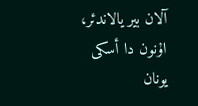آلان بیر یالاندئر، اۇنون دا أسکی یونان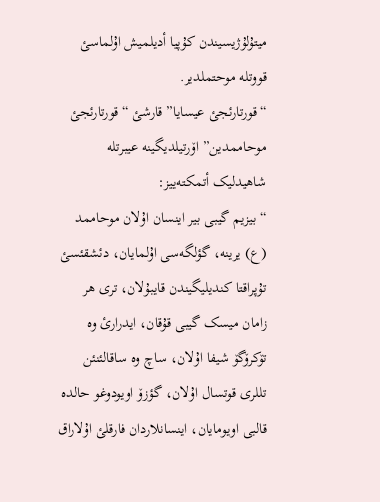میتۇلۇژیسیندن کۇپیا أدیلمیش اۇلماسئ قووتلە موحتملدیر.
“قورتارئجئ عیسایا” قارشئ “قورتارئجئ موحاممدین” اۆرتیلدیگینە عیبرتلە شاهیدلیک أتمکتەییز:
“بیزیم گیبی بیر اینسان اۇلان موحاممد (ع) یرینە، گؤلگەسی اۇلمایان، دئشقئسئ تۇپراقتا کندیلیگیندن قایبۇلان، تری هر زامان میسک گیبی قۇقان، ایدرارئ وە تۆکرۆگۆ شیفا اۇلان، ساچ وە ساقالئنئن تللری قوتسال اۇلان، گؤزۆ اویودوغو حالدە قالبی اویومایان، اینسانلاردان فارقلئ اۇلاراق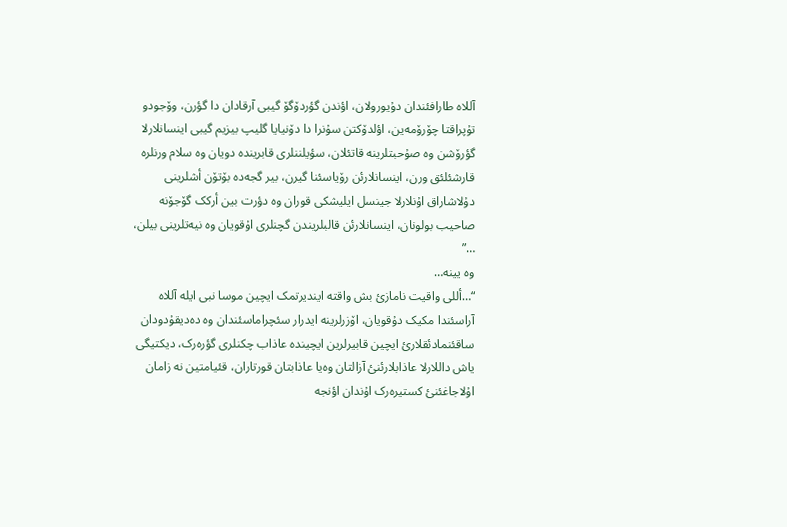آللاە طارافئندان دۇیورولان، اؤندن گؤردۆگۆ گیبی آرقادان دا گؤرن، وۆجودو تۇپراقتا چۆرۆمەین، اؤلدۆکتن سۇنرا دا دۆنیایا گلیپ بیزیم گیبی اینسانلارلا گؤرۆشن وە صۇحبتلرینە قاتئلان، سؤیلننلری قابریندە دویان وە سلام ورنلرە قارشئلئق ورن، اینسانلارئن رۆیاسئنا گیرن، بیر گجەدە بۆتۆن أشلرینی دۇلاشاراق اۇنلارلا جینسل ایلیشکی قوران وە دؤرت بین أرکک گۆجۆنە صاحیب بولونان، اینسانلارئن قالبلریندن گچنلری اۇقویان وە نیەتلرینی بیلن، …”
وە یینە…
“…أللی واقیت نامازئ بش واقتە ایندیرتمک ایچین موسا نبی ایلە آللاە آراسئندا مکیک دۇقویان، اۆزرلرینە ایدرار سئچراماسئندان وە دەدیقۇدودان ساقئنمادئقلارئ ایچین قابیرلرین ایچیندە عاذاب چکنلری گؤرەرک، دیکتیگی یاش داللارلا عاذابلارئنئ آزالتان وەیا عاذابتان قورتاران، قئیامتین نە زامان اۇلاجاغئنئ کستیرەرک اۇندان اؤنجە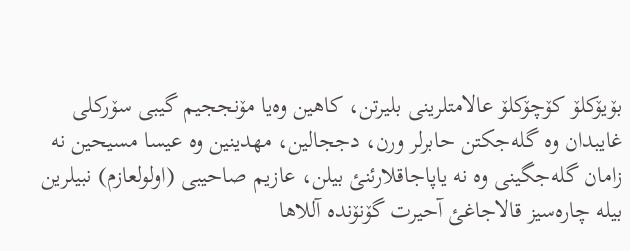بۆیۆکلۆ کۆچۆکلۆ عالامتلرینی بلیرتن، کاهین وەیا مۆنججیم گیبی سۆرکلی غایبدان وە گلەجکتن حابرلر ورن، دججالین، مهدینین وە عیسا مسیحین نە زامان گلەجگینی وە نە یاپاجاقلارئنئ بیلن، عازیم صاحیبی (اولولعازم) نبیلرین بیلە چارەسیز قالاجاغئ آحیرت گۆنۆندە آللاها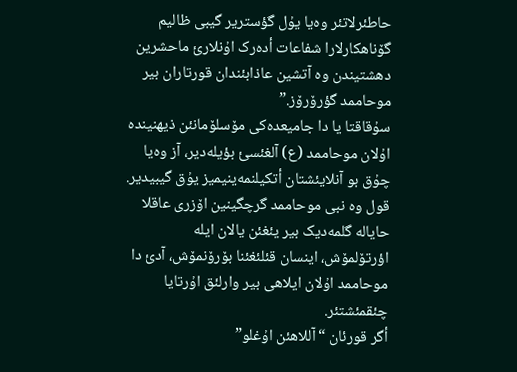حاطئرلاتئر وەیا یۇل گؤستریر گیبی ظالیم گۆناهکارلارا شفاعات أدەرک اۇنلارئ ماحشرین دهشتیندن وە آتشین عاذابئندان قورتاران بیر موحاممد گؤرۆرۆز.”
سۇقاقتا یا دا جامیعدەکی مۆسلۆمانئن ذیهنیندە اۇلان موحاممد (ع) آلغئسئ بؤیلەدیر، آز وەیا چۇق بو آنلایئشتان أتکیلنمەینیمیز یۇق گیبیدیر. قول وە نبی موحاممد گرچگینین اۆزری عاقلا حایالە گلمەدیک بیر یئغئن یالان ایلە اؤرتۆلمۆش، اینسان قئلئغئنا بۆرۆنمۆش، آدئ دا موحاممد اۇلان ایلاهی بیر وارلئق اۇرتایا چئقمئشتئر.
أگر قورئان “آللاهئن اۇغلو”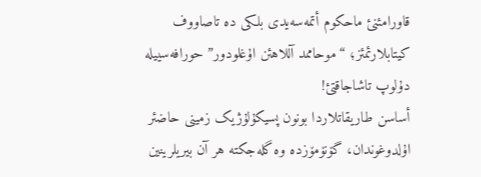قاورامئنئ ماحکوم أتمەسەیدی بلکی دە تاصاووف کیتابلارئمئز؛ “موحاممد آللاهئن اۇغلودور” حورافەسییلە دۇلوپ تاشاجاقتئ!
أساسن طاریقاتلاردا بونون پسیکۇلۇژیک زمینی حاضئر اۇلدوغوندان، گۆنۆمۆزدە وە گلەجکتە هر آن بیریلرینین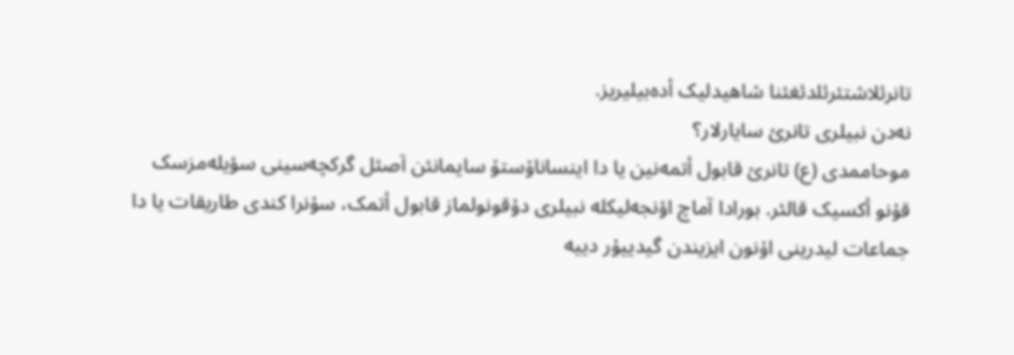تانرئلاشتئرئلدئغئنا شاهیدلیک أدەبیلیریز.
نەدن نبیلری تانرئ سایارلار؟
موحاممدی (ع) تانرئ قابول أتمەنین یا دا اینساناۆستۆ سایمانئن آصئل گرکچەسینی سؤیلەمزسک قۇنو أکسیک قالئر. بورادا آماچ اؤنجەلیکلە نبیلری دۇقونولماز قابول أتمک، سۇنرا کندی طاریقات یا دا جماعات لیدرینی اۇنون ایزیندن گیدییۇر دییە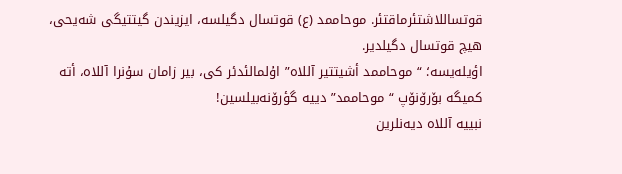قوتساللاشتئرماقتئر. موحاممد (ع) قوتسال دگیلسە، ایزیندن گیتتیگی شەیحی، هیچ قوتسال دگیلدیر.
اؤیلەیسە؛ “موحاممد أشیتتیر آللاە” اۇلمالئدئر کی، بیر زامان سۇنرا آللاە، أتە کمیگە بۆرۆنۆپ “موحاممد” دییە گؤرۆنەبیلسین!
نبییە آللاە دیەنلرین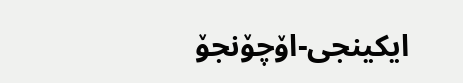ایکینجی-اۆچۆنجۆ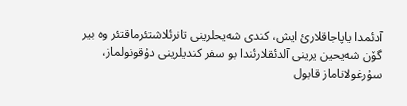آدئمدا یاپاجاقلارئ ایش، کندی شەیحلرینی تانرئلاشتئرماقتئر وە بیر گۆن شەیحین یرینی آلدئقلارئندا بو سفر کندیلرینی دۇقونولماز، سۇرغولاناماز قابول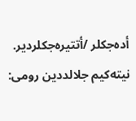أدەجکلر /أتتیرەجکلردیر. نیتەکیم جلالددین رومی: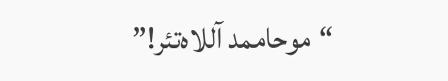“موحاممد آللاەتئر!”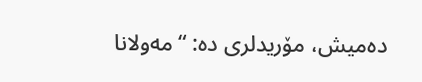دەمیش، مۆریدلری دە: “مەولانا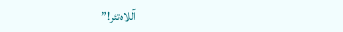آللاەتئر!”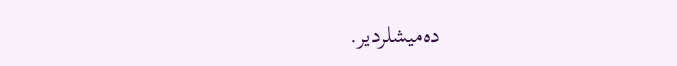دەمیشلردیر.